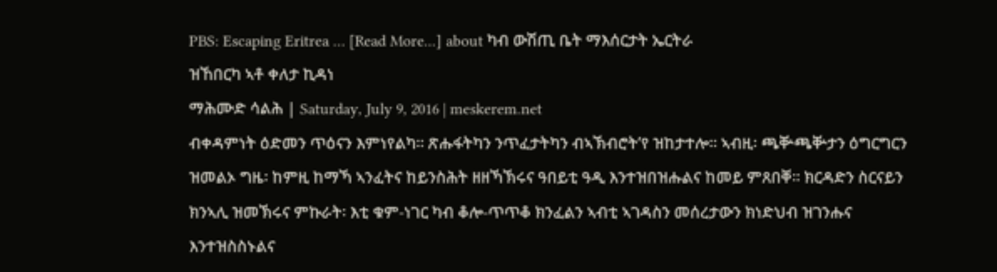PBS: Escaping Eritrea … [Read More...] about ካብ ውሽጢ ቤት ማእሰርታት ኤርትራ
ዝኸበርካ ኣቶ ቀለታ ኪዳነ
ማሕሙድ ሳልሕ | Saturday, July 9, 2016 | meskerem.net
ብቀዳምነት ዕድመን ጥዕናን እምነየልካ። ጽሑፋትካን ንጥፈታትካን ብኣኽብሮት’የ ዝከታተሎ። ኣብዚ፡ ጫቝጫቝታን ዕግርግርን ዝመልኦ ግዜ፡ ከምዚ ከማኻ ኣንፈትና ከይንስሕት ዘዘኻኽሩና ዓበይቲ ዓዲ እንተዝበዝሑልና ከመይ ምጸበቐ። ክርዳድን ስርናይን ክንኣሊ ዝመኽሩና ምኩራት፡ እቲ ቁም-ነገር ካብ ቆሎ-ጥጥቆ ክንፈልን ኣብቲ ኣገዳስን መሰረታውን ክነድህብ ዝገንሑና እንተዝስስኑልና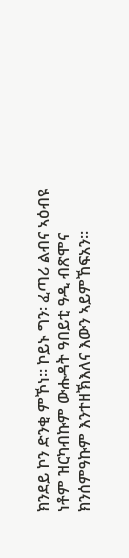ክንደይ ኮን ድንቂ ምኾነ። ኮይኑ ግን፡ ፈጣሪ ልብና ኣዕብዩ ነቶም ዝርካብኩም ውሑዳት ዓበይቲ ዓዲ ብጽሞና ክንሰምዓኩም እንተዘኽእለና እውን ኣይምኸፍአን።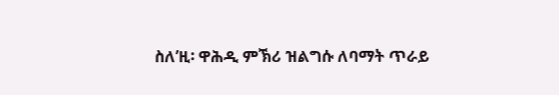ስለ’ዚ፡ ዋሕዲ ምኽሪ ዝልግሱ ለባማት ጥራይ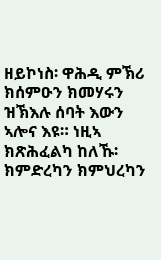ዘይኮነስ፡ ዋሕዲ ምኽሪ ክሰምዑን ክመሃሩን ዝኽእሉ ሰባት እውን ኣሎና እዩ። ነዚኣ ክጽሕፈልካ ከለኹ፡ ክምድረካን ክምህረካን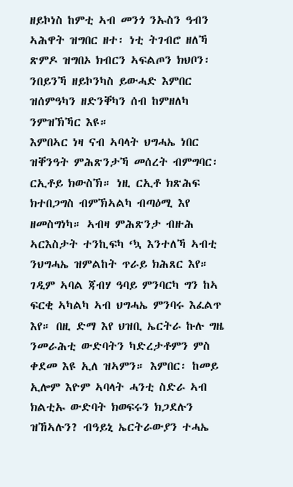ዘይኮነስ ከምቲ ኣብ መንጎ ንኡስን ዓብን ኣሕዋት ዝግበር ዘተ፡ ነቲ ትገብሮ ዘለኻ ጽምዶ ዝግበኦ ክብርን ኣፍልጦን ክህቦን፡ ንበይንኻ ዘይኮንካስ ይውሓድ እምበር ዝሰምዓካን ዘድንቐካን ሰብ ከምዘለካ ንምዝኽኻር እዩ።
እምበኣር ነዛ ናብ ኣባላት ህግሓኤ ነበር ዝቐንዓት ምሕጽንታኻ መሰረት ብምግባር፡ ርኢቶይ ክውስኽ። ነዚ ርኢቶ ክጽሕፍ ክተበጋግስ ብምኽኣልካ ብጣዕሚ እየ ዘመስግነካ። ኣብዛ ምሕጽንታ ብዙሕ ኣርእስታት ተንኪፍካ ‘ኳ እንተለኻ ኣብቲ ንህግሓኤ ዝምልከት ጥራይ ክሕጸር እየ። ገዲም ኣባል ጃብሃ ዓባይ ምንባርካ ግን ከኣ ፍርቂ ኣካልካ ኣብ ህግሓኤ ምንባሩ እፈልጥ እየ። በዚ ድማ እየ ህዝቢ ኤርትራ ኩሉ ግዜ ንመራሕቲ ውድባትን ካድረታቶምን ምስ ቀደመ እዩ ኢለ ዝኣምን። እምበር፡ ከመይ ኢሎም እዮም ኣባላት ሓንቲ ስድራ ኣብ ክልቲኡ ውድባት ክወፍሩን ክጋደሉን ዝኸኣሉን? ብዓይኒ ኤርትራውያን ተሓኤ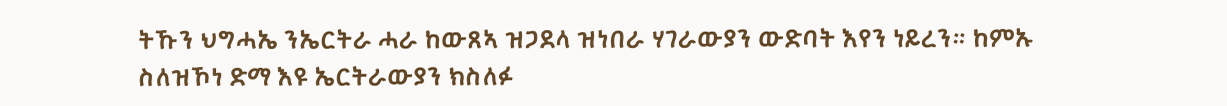ትኹን ህግሓኤ ንኤርትራ ሓራ ከውጸኣ ዝጋደላ ዝነበራ ሃገራውያን ውድባት እየን ነይረን። ከምኡ ስለዝኾነ ድማ እዩ ኤርትራውያን ክስለፉ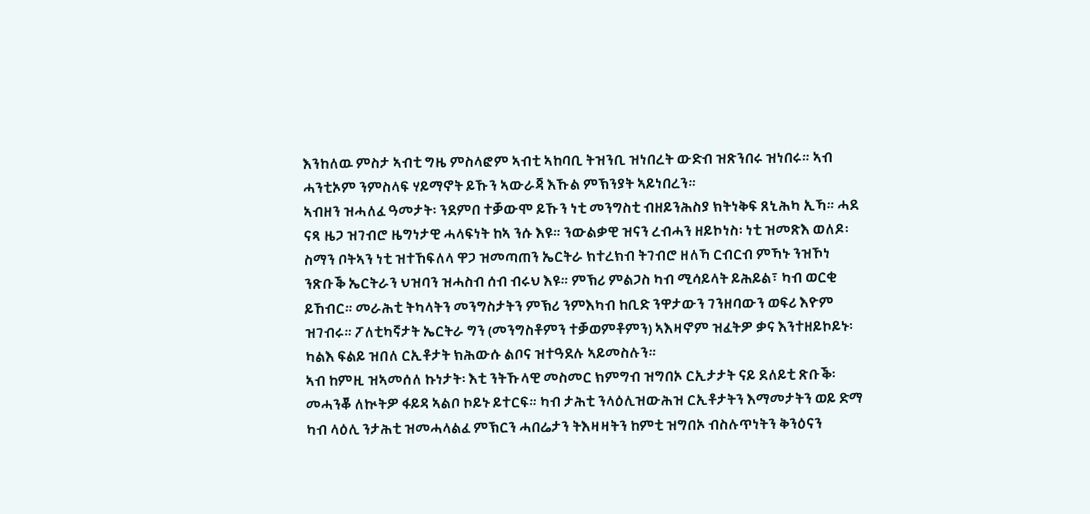እንከለዉ ምስታ ኣብቲ ግዜ ምስላፎም ኣብቲ ኣከባቢ ትዝንቢ ዝነበረት ውድብ ዝጽንበሩ ዝነበሩ። ኣብ ሓንቲኦም ንምስላፍ ሃይማኖት ይኹን ኣውራጃ እኹል ምኽንያት ኣይነበረን።
ኣብዘን ዝሓለፈ ዓመታት፡ ንደምበ ተቓውሞ ይኹን ነቲ መንግስቲ ብዘይንሕስያ ክትነቅፍ ጸኒሕካ ኢኻ። ሓደ ናጻ ዜጋ ዝገብሮ ዜግነታዊ ሓላፍነት ከኣ ንሱ እዩ። ንውልቃዊ ዝናን ረብሓን ዘይኮነስ፡ ነቲ ዝመጽእ ወለዶ፡ ስማን ቦትኣን ነቲ ዝተኸፍለላ ዋጋ ዝመጣጠን ኤርትራ ክተረክብ ትገብሮ ዘለኻ ርብርብ ምኻኑ ንዝኾነ ንጽቡቕ ኤርትራን ህዝባን ዝሓስብ ሰብ ብሩህ እዩ። ምኽሪ ምልጋስ ካብ ሚሳይላት ይሕይል፣ ካብ ወርቂ ይኸብር። መራሕቲ ትካላትን መንግስታትን ምኽሪ ንምእካብ ከቢድ ንዋታውን ገንዘባውን ወፍሪ እዮም ዝገብሩ። ፖለቲካኛታት ኤርትራ ግን (መንግስቶምን ተቓወምቶምን) ኣእዛኖም ዝፈትዎ ቃና እንተዘይኮይኑ፡ ካልእ ፍልይ ዝበለ ርኢቶታት ክሕውሱ ልቦና ዝተዓደሉ ኣይመስሉን።
ኣብ ከምዚ ዝኣመሰለ ኩነታት፡ እቲ ንትኹላዊ መስመር ክምግብ ዝግበኦ ርኢታታት ናይ ደለይቲ ጽቡቕ፡ መሓንቖ ለኲትዎ ፋይዳ ኣልቦ ኮይኑ ይተርፍ። ካብ ታሕቲ ንላዕሊዝውሕዝ ርኢቶታትን እማመታትን ወይ ድማ ካብ ላዕሊ ንታሕቲ ዝመሓላልፈ ምኽርን ሓበሬታን ትእዛዛትን ከምቲ ዝግበኦ ብስሉጥነትን ቅንዕናን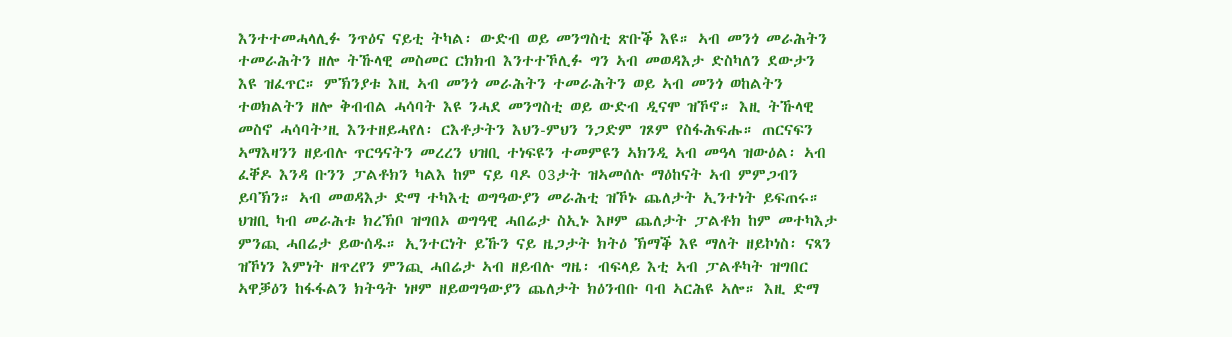እንተተመሓላሊፉ ንጥዕና ናይቲ ትካል፡ ውድብ ወይ መንግስቲ ጽቡቕ እዩ። ኣብ መንጎ መራሕትን ተመራሕትን ዘሎ ትኹላዊ መስመር ርክክብ እንተተኾሊፉ ግን ኣብ መወዳእታ ድስካለን ደውታን እዩ ዝፈጥር። ምኽንያቱ እዚ ኣብ መንጎ መራሕትን ተመራሕትን ወይ ኣብ መንጎ ወከልትን ተወክልትን ዘሎ ቅብብል ሓሳባት እዩ ንሓደ መንግስቲ ወይ ውድብ ዲናሞ ዝኾኖ። እዚ ትኹላዊ መስኖ ሓሳባት’ዚ እንተዘይሓየለ፡ ርእቶታትን እህን-ምህን ንጋድም ገጾም የስፋሕፍሑ። ጠርናፍን ኣማእዛንን ዘይብሉ ጥርዓናትን መረረን ህዝቢ ተነፍዩን ተመምዩን ኣክንዲ ኣብ መዓላ ዝውዕል፡ ኣብ ፈቐዶ እንዳ ቡንን ፓልቶክን ካልእ ከም ናይ ባዶ 03ታት ዝኣመሰሉ ማዕከናት ኣብ ምምጋብን ይባኽን። ኣብ መወዳእታ ድማ ተካእቲ ወግዓውያን መራሕቲ ዝኾኑ ጨለታት ኢንተነት ይፍጠሩ። ህዝቢ ካብ መራሕቱ ክረኽቦ ዝግበኦ ወግዓዊ ሓበሬታ ስኢኑ እዞም ጨለታት ፓልቶክ ከም መተካእታ ምንጪ ሓበሬታ ይውሰዱ። ኢንተርነት ይኹን ናይ ዜጋታት ክትዕ ኽማቕ እዩ ማለት ዘይኮነስ፡ ናጻን ዝኾነን እምነት ዘጥረየን ምንጪ ሓበሬታ ኣብ ዘይብሉ ግዜ፡ ብፍላይ እቲ ኣብ ፓልቶካት ዝግበር ኣዋቓዕን ከፋፋልን ክትዓት ነዞም ዘይወግዓውያን ጨለታት ክዕንብቡ ባብ ኣርሕዩ ኣሎ። እዚ ድማ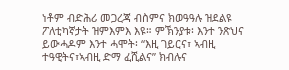ነቶም ብድሕሪ መጋረጃ ብስምና ክወዓዓሉ ዝደልዩ ፖለቲካኛታት ዝምእምእ እዩ። ምኽንያቱ፡ እንተ ንጽህና ይውሓዶም እንተ ሓሞት፡ “እዚ ገይርና፣ ኣብዚ ተዓዊትና፣ኣብዚ ድማ ፈሺልና” ክብሉና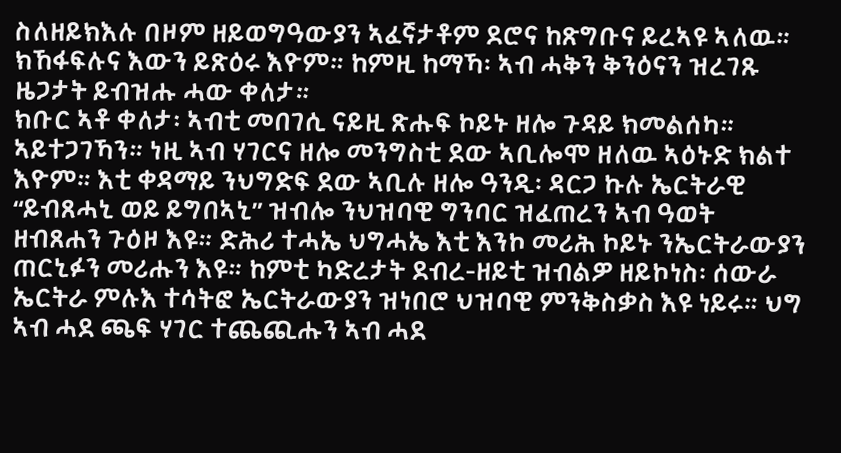ስለዘይክእሉ በዞም ዘይወግዓውያን ኣፈኛታቶም ደሮና ከጽግቡና ይረኣዩ ኣለዉ። ክኸፋፍሉና እውን ይጽዕሩ እዮም። ከምዚ ከማኻ፡ ኣብ ሓቅን ቅንዕናን ዝረገጹ ዜጋታት ይብዝሑ ሓው ቀለታ።
ክቡር ኣቶ ቀለታ፡ ኣብቲ መበገሲ ናይዚ ጽሑፍ ኮይኑ ዘሎ ጉዳይ ክመልሰካ። ኣይተጋገኻን። ነዚ ኣብ ሃገርና ዘሎ መንግስቲ ደው ኣቢሎሞ ዘለዉ ኣዕኑድ ክልተ እዮም። እቲ ቀዳማይ ንህግድፍ ደው ኣቢሉ ዘሎ ዓንዲ፡ ዳርጋ ኩሉ ኤርትራዊ “ይብጸሓኒ ወይ ይግበኣኒ” ዝብሎ ንህዝባዊ ግንባር ዝፈጠረን ኣብ ዓወት ዘብጸሐን ጉዕዞ እዩ። ድሕሪ ተሓኤ ህግሓኤ እቲ እንኮ መሪሕ ኮይኑ ንኤርትራውያን ጠርኒፉን መሪሑን እዩ። ከምቲ ካድረታት ደብረ-ዘይቲ ዝብልዎ ዘይኮነስ፡ ሰውራ ኤርትራ ምሉእ ተሳትፎ ኤርትራውያን ዝነበሮ ህዝባዊ ምንቅስቃስ እዩ ነይሩ። ህግ ኣብ ሓደ ጫፍ ሃገር ተጨጪሑን ኣብ ሓደ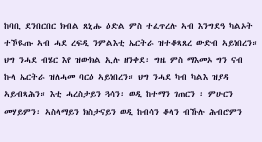ከባቢ ደንበርበር ክብል ጸኒሑ ዕድል ምስ ተፈጥረሉ ኣብ እንግደዓ ካልኦት ተኾዪጡ ኣብ ሓደ ረፍዲ ንምልእቲ ኤርትራ ዝተቆጻጸረ ውድብ ኣይነበረን። ህግ ንሓደ ብሄር እየ ዝውክል ኢሉ ዘንቀደ፡ ግዜ ምስ ማእመኦ ግን ናብ ኩላ ኤርትራ ዝለሓመ ባርዕ ኣይነበረን። ህግ ንሓደ ካብ ካልእ ዝያዳ ኣይብጻሕን። እቲ ሓረስታይን ጓሳን፡ ወዲ ከተማን ገጠርን ፡ ምሁርን መሃይምን፡ ኣስላማይን ክስታናይን ወዲ ከብሳን ቆላን ብኹሉ ሕብሮምን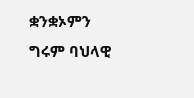ቋንቋኦምን ግሩም ባህላዊ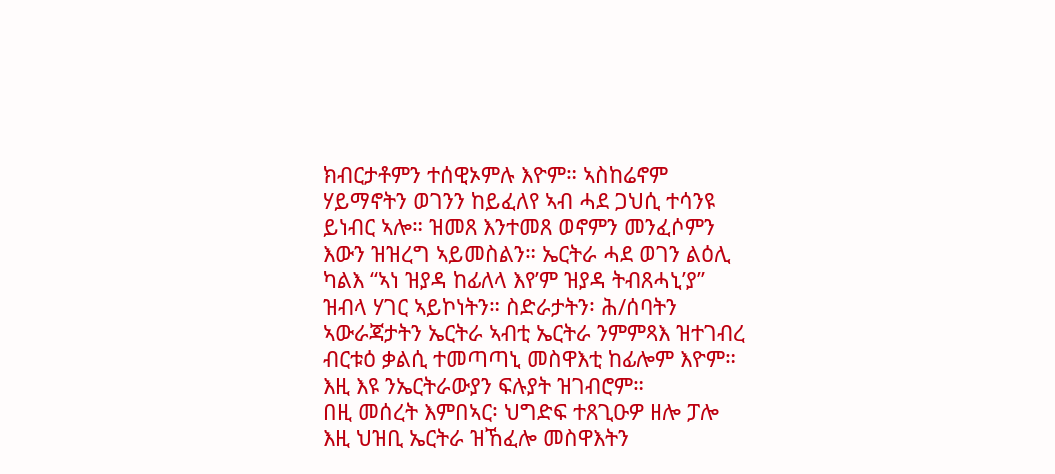ክብርታቶምን ተሰዊኦምሉ እዮም። ኣስከሬኖም ሃይማኖትን ወገንን ከይፈለየ ኣብ ሓደ ጋህሲ ተሳንዩ ይነብር ኣሎ። ዝመጸ እንተመጸ ወኖምን መንፈሶምን እውን ዝዝረግ ኣይመስልን። ኤርትራ ሓደ ወገን ልዕሊ ካልእ “ኣነ ዝያዳ ከፊለላ እየ’ም ዝያዳ ትብጸሓኒ’ያ” ዝብላ ሃገር ኣይኮነትን። ስድራታትን፡ ሕ/ሰባትን ኣውራጃታትን ኤርትራ ኣብቲ ኤርትራ ንምምጻእ ዝተገብረ ብርቱዕ ቃልሲ ተመጣጣኒ መስዋእቲ ከፊሎም እዮም። እዚ እዩ ንኤርትራውያን ፍሉያት ዝገብሮም።
በዚ መሰረት እምበኣር፡ ህግድፍ ተጸጊዑዎ ዘሎ ፓሎ እዚ ህዝቢ ኤርትራ ዝኸፈሎ መስዋእትን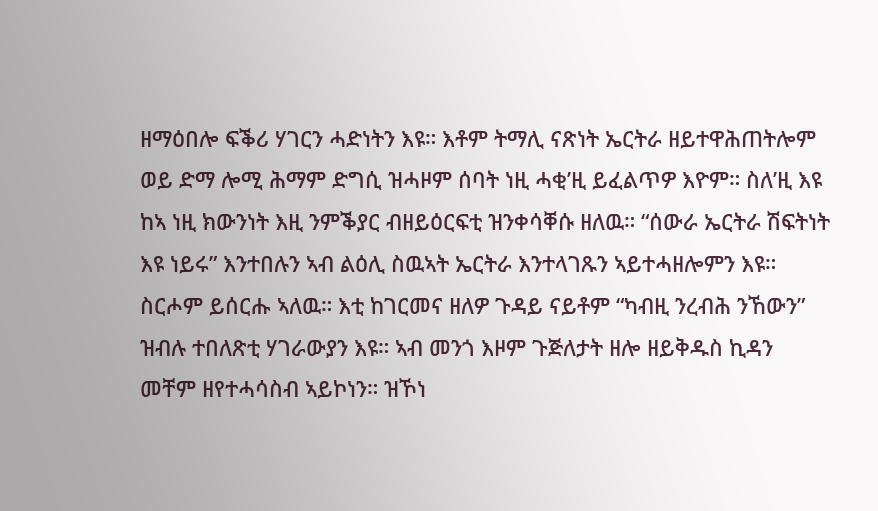ዘማዕበሎ ፍቕሪ ሃገርን ሓድነትን እዩ። እቶም ትማሊ ናጽነት ኤርትራ ዘይተዋሕጠትሎም ወይ ድማ ሎሚ ሕማም ድግሲ ዝሓዞም ሰባት ነዚ ሓቂ’ዚ ይፈልጥዎ እዮም። ስለ’ዚ እዩ ከኣ ነዚ ክውንነት እዚ ንምቕያር ብዘይዕርፍቲ ዝንቀሳቐሱ ዘለዉ። “ሰውራ ኤርትራ ሽፍትነት እዩ ነይሩ” እንተበሉን ኣብ ልዕሊ ስዉኣት ኤርትራ እንተላገጹን ኣይተሓዘሎምን እዩ። ስርሖም ይሰርሑ ኣለዉ። እቲ ከገርመና ዘለዎ ጉዳይ ናይቶም “ካብዚ ንረብሕ ንኸውን” ዝብሉ ተበለጽቲ ሃገራውያን እዩ። ኣብ መንጎ እዞም ጉጅለታት ዘሎ ዘይቅዱስ ኪዳን መቸም ዘየተሓሳስብ ኣይኮነን። ዝኾነ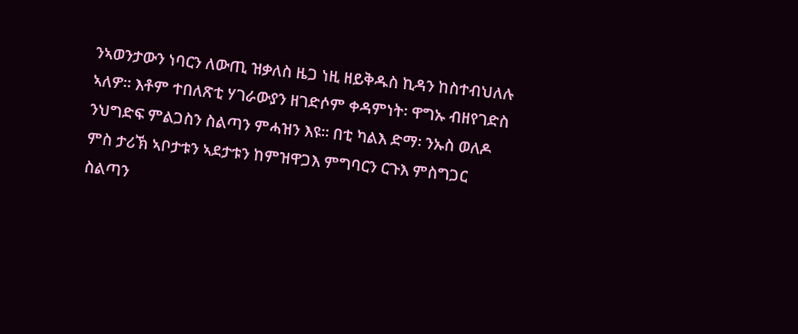ንኣወንታውን ነባርን ለውጢ ዝቃለስ ዜጋ ነዚ ዘይቅዱስ ኪዳን ከስተብህለሉ ኣለዎ። እቶም ተበለጽቲ ሃገራውያን ዘገድሶም ቀዳምነት፡ ዋግኡ ብዘየገድስ ንህግድፍ ምልጋስን ስልጣን ምሓዝን እዩ። በቲ ካልእ ድማ፡ ንኡስ ወለዶ ምስ ታሪኽ ኣቦታቱን ኣደታቱን ከምዝዋጋእ ምግባርን ርጉእ ምስግጋር ስልጣን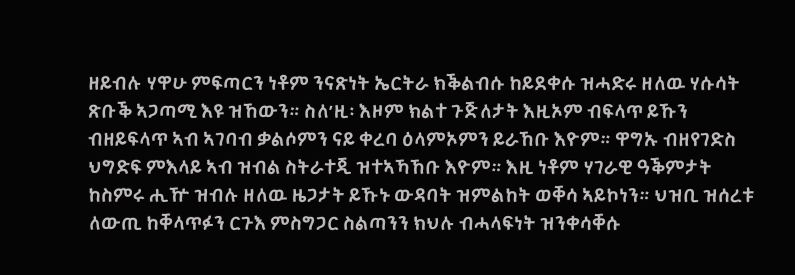ዘይብሉ ሃዋሁ ምፍጣርን ነቶም ንናጽነት ኤርትራ ክቕልብሱ ከይደቀሱ ዝሓድሩ ዘለዉ ሃሱሳት ጽቡቕ ኣጋጣሚ እዩ ዝኸውን። ስለ’ዚ፡ እዞም ክልተ ጉጅለታት እዚኦም ብፍላጥ ይኹን ብዘይፍላጥ ኣብ ኣገባብ ቃልሶምን ናይ ቀረባ ዕላምኦምን ይራኸቡ እዮም። ዋግኡ ብዘየገድስ ህግድፍ ምእላይ ኣብ ዝብል ስትራተጂ ዝተኣኻኸቡ እዮም። እዚ ነቶም ሃገራዊ ዓቕምታት ከስምሩ ሒዅ ዝብሉ ዘለዉ ዜጋታት ይኹኑ ውዳባት ዝምልከት ወቐሳ ኣይኮነን። ህዝቢ ዝሰረቱ ለውጢ ከቐላጥፉን ርጉእ ምስግጋር ስልጣንን ክህሉ ብሓላፍነት ዝንቀሳቐሱ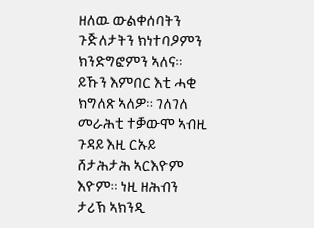ዘለዉ ውልቀሰባትን ጉጅለታትን ክነተባዖምን ክንድግፎምን ኣለና።
ይኹን እምበር እቲ ሓቂ ክግለጽ ኣለዎ። ገለገለ መራሕቲ ተቓውሞ ኣብዚ ጉዳይ እዚ ርኡይ ሸታሕታሕ ኣርእዮም እዮም። ነዚ ዘሕብን ታሪኽ ኣክንዲ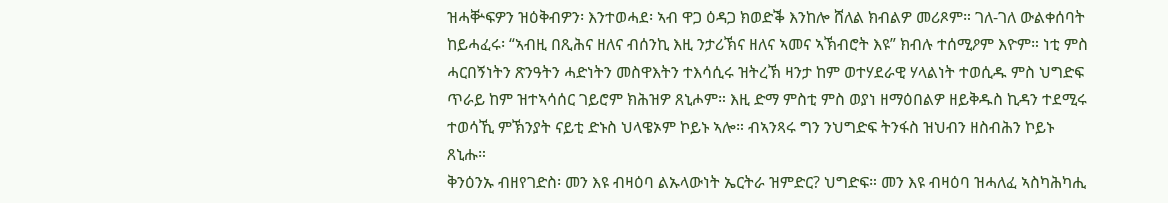ዝሓቝፍዎን ዝዕቅብዎን፡ እንተወሓደ፡ ኣብ ዋጋ ዕዳጋ ክወድቕ እንከሎ ሸለል ክብልዎ መሪጾም። ገለ-ገለ ውልቀሰባት ከይሓፈሩ፡ “ኣብዚ በጺሕና ዘለና ብሰንኪ እዚ ንታሪኽና ዘለና ኣመና ኣኽብሮት እዩ” ክብሉ ተሰሚዖም እዮም። ነቲ ምስ ሓርበኝነትን ጽንዓትን ሓድነትን መስዋእትን ተእሳሲሩ ዝትረኽ ዛንታ ከም ወተሃደራዊ ሃላልነት ተወሲዱ ምስ ህግድፍ ጥራይ ከም ዝተኣሳሰር ገይሮም ክሕዝዎ ጸኒሖም። እዚ ድማ ምስቲ ምስ ወያነ ዘማዕበልዎ ዘይቅዱስ ኪዳን ተደሚሩ ተወሳኺ ምኽንያት ናይቲ ድኑስ ህላዌኦም ኮይኑ ኣሎ። ብኣንጻሩ ግን ንህግድፍ ትንፋስ ዝህብን ዘስብሕን ኮይኑ ጸኒሑ።
ቅንዕንኡ ብዘየገድስ፡ መን እዩ ብዛዕባ ልኡላውነት ኤርትራ ዝምድር? ህግድፍ። መን እዩ ብዛዕባ ዝሓለፈ ኣስካሕካሒ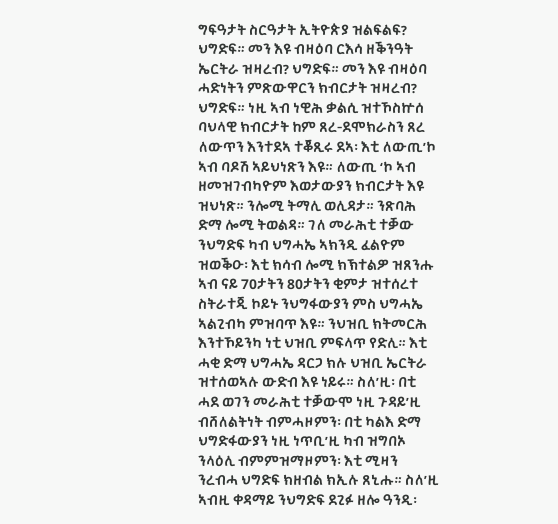ግፍዓታት ስርዓታት ኢትዮጵያ ዝልፍልፍ? ህግድፍ። መን እዩ ብዛዕባ ርእሳ ዘቕንዓት ኤርትራ ዝዛረብ? ህግድፍ። መን እዩ ብዛዕባ ሓድነትን ምጽውዋርን ክብርታት ዝዛረብ? ህግድፍ። ነዚ ኣብ ነዊሕ ቃልሲ ዝተኾስኵሰ ባህላዊ ክብርታት ከም ጸረ-ደሞክራስን ጸረ ለውጥን እንተደኣ ተቖጺሩ ደኣ፡ እቲ ለውጢ’ኮ ኣብ ባዶሽ ኣይህነጽን እዩ። ለውጢ ‘ኮ ኣብ ዘመዝገብካዮም እወታውያን ክብርታት እዩ ዝህነጽ። ንሎሚ ትማሊ ወሊዳታ። ንጽባሕ ድማ ሎሚ ትወልዳ። ገለ መራሕቲ ተቓው ንህግድፍ ካብ ህግሓኤ ኣክንዲ ፈልዮም ዝወቕዑ፡ እቲ ክሳብ ሎሚ ክኽተልዎ ዝጸንሑ ኣብ ናይ 70ታትን 80ታትን ቂምታ ዝተሰረተ ስትራተጂ ኮይኑ ንህግፋውያን ምስ ህግሓኤ ኣልጊብካ ምዝባጥ እዩ። ንህዝቢ ክትመርሕ እንተኾይንካ ነቲ ህዝቢ ምፍላጥ የድሊ። እቲ ሓቂ ድማ ህግሓኤ ዳርጋ ክሉ ህዝቢ ኤርትራ ዝተሰወኣሉ ውድብ እዩ ነይሩ። ስለ’ዚ፡ በቲ ሓደ ወገን መራሕቲ ተቓውሞ ነዚ ጉዳይ’ዚ ብሸለልትነት ብምሓዞምን፡ በቲ ካልእ ድማ ህግድፋውያን ነዚ ነጥቢ’ዚ ካብ ዝግበኦ ንላዕሊ ብምምዝማዞምን፡ እቲ ሚዛን ንረብሓ ህግድፍ ክዘብል ክኢሉ ጸኒሑ። ስለ’ዚ ኣብዚ ቀዳማይ ንህግድፍ ደጊፉ ዘሎ ዓንዲ፡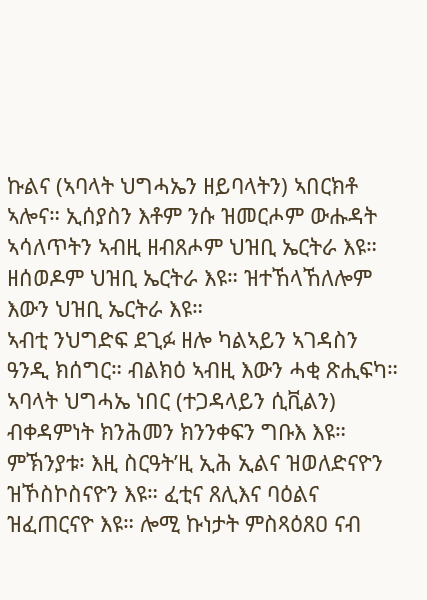ኩልና (ኣባላት ህግሓኤን ዘይባላትን) ኣበርክቶ ኣሎና። ኢሰያስን እቶም ንሱ ዝመርሖም ውሑዳት ኣሳለጥትን ኣብዚ ዘብጸሖም ህዝቢ ኤርትራ እዩ። ዘሰወዶም ህዝቢ ኤርትራ እዩ። ዝተኸላኸለሎም እውን ህዝቢ ኤርትራ እዩ።
ኣብቲ ንህግድፍ ደጊፉ ዘሎ ካልኣይን ኣገዳስን ዓንዲ ክሰግር። ብልክዕ ኣብዚ እውን ሓቂ ጽሒፍካ። ኣባላት ህግሓኤ ነበር (ተጋዳላይን ሲቪልን) ብቀዳምነት ክንሕመን ክንንቀፍን ግቡእ እዩ። ምኽንያቱ፡ እዚ ስርዓት’ዚ ኢሕ ኢልና ዝወለድናዮን ዝኾስኮስናዮን እዩ። ፈቲና ጸሊእና ባዕልና ዝፈጠርናዮ እዩ። ሎሚ ኩነታት ምስጻዕጸዐ ናብ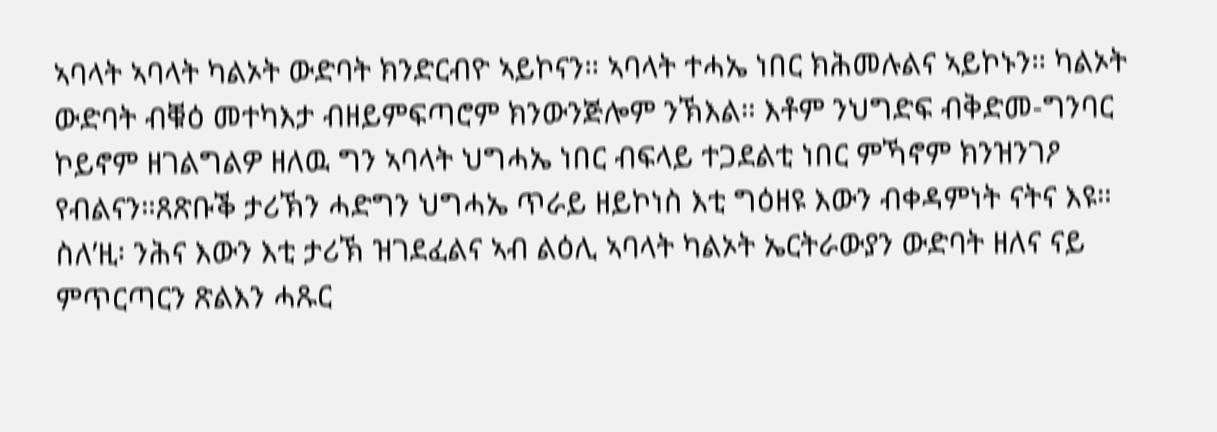ኣባላት ኣባላት ካልኦት ውድባት ክንድርብዮ ኣይኮናን። ኣባላት ተሓኤ ነበር ክሕመሉልና ኣይኮኑን። ካልኦት ውድባት ብቑዕ መተካእታ ብዘይምፍጣሮም ክንውንጅሎም ንኽእል። እቶም ንህግድፍ ብቅድመ-ግንባር ኮይኖም ዘገልግልዎ ዘለዉ ግን ኣባላት ህግሓኤ ነበር ብፍላይ ተጋደልቲ ነበር ምኻኖም ክንዝንገዖ የብልናን።ጸጽቡቕ ታሪኽን ሓድግን ህግሓኤ ጥራይ ዘይኮነስ እቲ ግዕዘዩ እውን ብቀዳምነት ናትና እዩ።
ስለ’ዚ፡ ንሕና እውን እቲ ታሪኽ ዝገደፈልና ኣብ ልዕሊ ኣባላት ካልኦት ኤርትራውያን ውድባት ዘለና ናይ ምጥርጣርን ጽልእን ሓጹር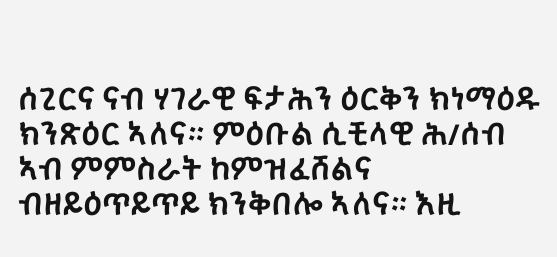ሰጊርና ናብ ሃገራዊ ፍታሕን ዕርቅን ክነማዕዱ ክንጽዕር ኣለና። ምዕቡል ሲቺላዊ ሕ/ሰብ ኣብ ምምስራት ከምዝፈሸልና ብዘይዕጥይጥይ ክንቅበሎ ኣለና። እዚ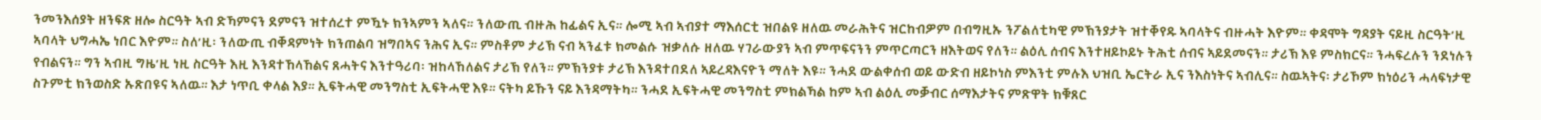ንመንእሰያት ዘንፍጽ ዘሎ ስርዓት ኣብ ድኻምናን ደምናን ዝተሰረተ ምዃኑ ክንኣምን ኣለና። ንለውጢ ብዙሕ ከፊልና ኢና። ሎሚ ኣብ ኣብያተ ማእሰርቲ ዝበልዩ ዘለዉ መራሕትና ዝርከብዎም በብግዚኡ ንፖልለቲካዊ ምኽንያታት ዝተቐየዱ ኣባላትና ብዙሓት እዮም። ቀዳሞት ግዳያት ናይዚ ስርዓት’ዚ ኣባላት ህግሓኤ ነበር እዮም። ስለ’ዚ፡ ንለውጢ ብቐዳምነት ክንጠልባ ዝግበኣና ንሕና ኢና። ምስቶም ታሪኽ ናብ ኣንፈቱ ክመልሱ ዝቃለሱ ዘለዉ ሃገራውያን ኣብ ምጥፍናንን ምጥርጣርን ዘእትወና የለን። ልዕሊ ሰብና እንተዘይኮይኑ ትሕቲ ሰብና ኣይደመናን። ታሪኽ እዩ ምስክርና። ንሓፍረሉን ንደነሉን የብልናን። ግን ኣብዚ ግዜ’ዚ ነዚ ስርዓት እዚ እንዳተኸላኸልና ጸሓትና እንተዓሪባ፡ ዝከላኸለልና ታሪኽ የለን። ምኽንያቱ ታሪኽ እንዳተበደለ ኣይረዳእናዮን ማለት እዩ። ንሓደ ውልቀሰብ ወይ ውድብ ዘይኮነስ ምእንቲ ምሉእ ህዝቢ ኤርትራ ኢና ንእስነትና ኣብሊና። ስዉኣትና፡ ታሪኾም ክነዕሪን ሓላፍነታዊ ስጉምቲ ክንወስድ ኡጽበዩና ኣለዉ። እታ ነጥቢ ቀላል እያ። ኢፍትሓዊ መንግስቲ ኢፍትሓዊ እዩ። ናትካ ይኹን ናይ እንዳማትካ። ንሓደ ኢፍትሓዊ መንግስቲ ምክልኻል ከም ኣብ ልዕሊ መቓብር ሰማእታትና ምጽዋት ክቑጸር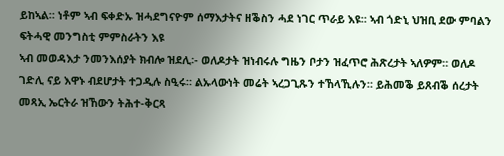ይከኣል። ነቶም ኣብ ፍቀድኡ ዝሓደግናዮም ሰማእታትና ዘቕስን ሓደ ነገር ጥራይ እዩ። ኣብ ጎድኒ ህዝቢ ደው ምባልን ፍትሓዊ መንግስቲ ምምስራትን እዩ
ኣብ መወዳእታ ንመንእሰያት ክብሎ ዝደሊ፡- ወለዶታት ዝነብሩሉ ግዜን ቦታን ዝፈጥሮ ሕጽረታት ኣለዎም። ወለዶ ገድሊ ናይ እዋኑ ብደሆታት ተጋዲሉ ስዒሩ። ልኡላውነት መሬት ኣረጋጊጹን ተኸላኺሉን። ይሕመቕ ይጸብቕ ሰረታት መጻኢ ኤርትራ ዝኸውን ትሕተ-ቅርጻ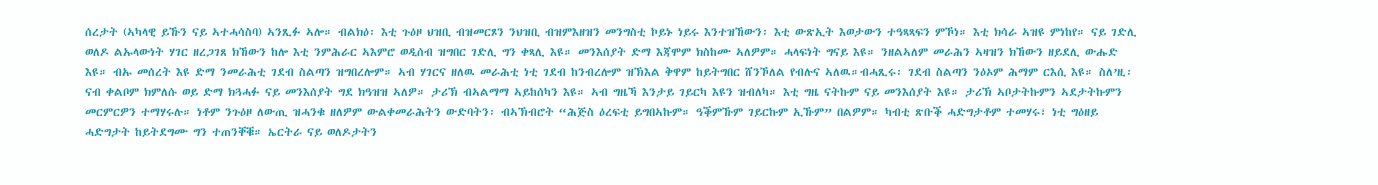ሰረታት (ኣካላዊ ይኹን ናይ ኣተሓሳስባ) ኣንጺፉ ኣሎ። ብልክዕ፡ እቲ ጉዕዞ ህዝቢ ብዝመርጾን ንህዝቢ ብዝምእዘዝን መንግስቲ ኮይኑ ነይሩ እንተዝኸውን፡ እቲ ውጽኢት እወታውን ተዓጻጻፍን ምኾነ። እቲ ክሳራ ኣዝዩ ምነከየ። ናይ ገድሊ ወለዶ ልኡላውነት ሃገር ዘረጋገጸ ክኸውን ከሎ እቲ ንምሕራር ኣእምሮ ወዲሰብ ዝግበር ገድሊ ግን ቀጻሊ እዩ። መንእሰያት ድማ እጃሞም ክስከሙ ኣለዎም። ሓላፍነት ግናይ እዩ። ንዘልኣለም መራሕን ኣዛዝን ክኸውን ዘይደሊ ውሑድ እዩ። ብኡ መሰረት እዩ ድማ ንመራሕቲ ገደብ ስልጣን ዝግበረሎም። ኣብ ሃገርና ዘለዉ መራሕቲ ነቲ ገደብ ከንብረሎም ዝኽእል ቅዋም ከይትግበር ሸንኾለል የብሉና ኣለዉ።ብሓጺሩ፡ ገደብ ስልጣን ንዕኦም ሕማም ርእሲ እዩ። ስለ’ዚ፡ ናብ ቀልቦም ክምለሱ ወይ ድማ ክጓሓፉ ናይ መንእሰያት ግደ ክዓዝዝ ኣለዎ። ታሪኽ ብኣልማማ ኣይከሰካን እዩ። ኣብ ግዜኻ እንታይ ገይርካ እዩን ዝብለካ። እቲ ግዜ ናትኩም ናይ መንእሰያት እዩ። ታሪኽ ኣቦታትኩምን ኣደታትኩምን መርምርዎን ተማሃሩሉ። ነቶም ንጉዕዞ ለውጢ ዝሓንቁ ዘለዎም ውልቀመራሕትን ውድባትን፡ ብኣኽብሮት “ሕጅስ ዕረፍቲ ይግበኣኩም። ዓቕምኹም ገይርኩም ኢኹም” በልዎም። ካብቲ ጽቡቕ ሓድግታቶም ተመሃሩ፣ ነቲ ግዕዘይ ሓድግታት ከይትደግሙ ግን ተጠንቐቑ። ኤርትራ ናይ ወለዶታትን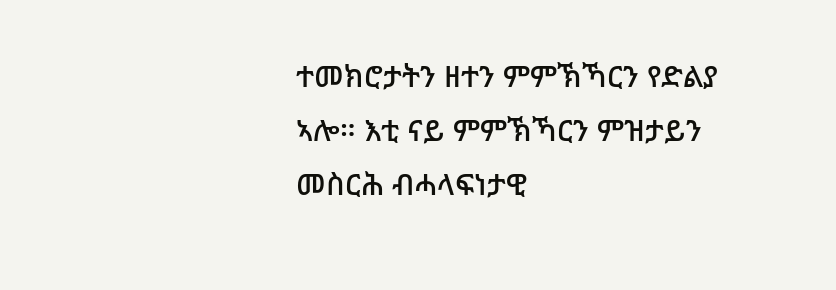ተመክሮታትን ዘተን ምምኽኻርን የድልያ ኣሎ። እቲ ናይ ምምኽኻርን ምዝታይን መስርሕ ብሓላፍነታዊ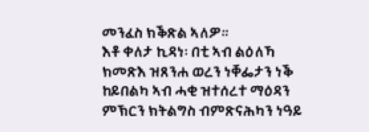መንፈስ ክቕጽል ኣለዎ።
እቶ ቀለታ ኪዳነ፡ በቲ ኣብ ልዕለኻ ክመጽእ ዝጸንሐ ወረን ነቐፌታን ነቕ ከይበልካ ኣብ ሓቂ ዝተሰረተ ማዕዳን ምኽርን ክትልግስ ብምጽናሕካን ነዓይ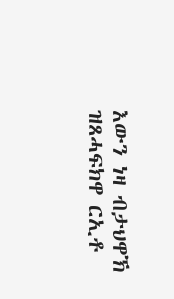እውን ነዛ ብታህዋኽ ዝጸሓፍክዋ ርኢቶ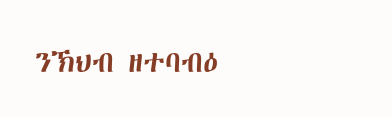ንኽህብ ዘተባብዕ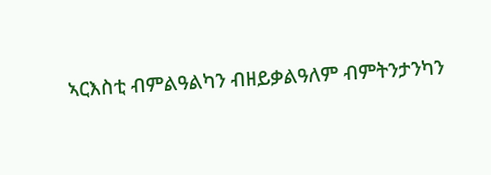ኣርእስቲ ብምልዓልካን ብዘይቃልዓለም ብምትንታንካን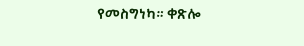የመስግነካ። ቀጽሎ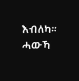እብለካ።
ሓውኻ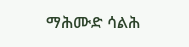ማሕሙድ ሳልሕ